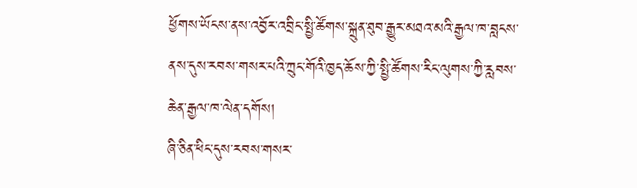ཕྱོགས་ཡོངས་ནས་འབྱོར་འབྲིང་སྤྱི་ཚོགས་སྐྲུན་ཐུབ་རྒྱུར་མཐའ་མའི་རྒྱལ་ཁ་བླངས་ནས་དུས་རབས་གསར་པའི་ཀྲུང་གོའི་ཁྱད་ཆོས་ཀྱི་སྤྱི་ཚོགས་རིང་ལུགས་ཀྱི་རླབས་ཆེན་རྒྱལ་ཁ་ལེན་དགོས།
ཞི་ཅིན་ཕིང་དུས་རབས་གསར་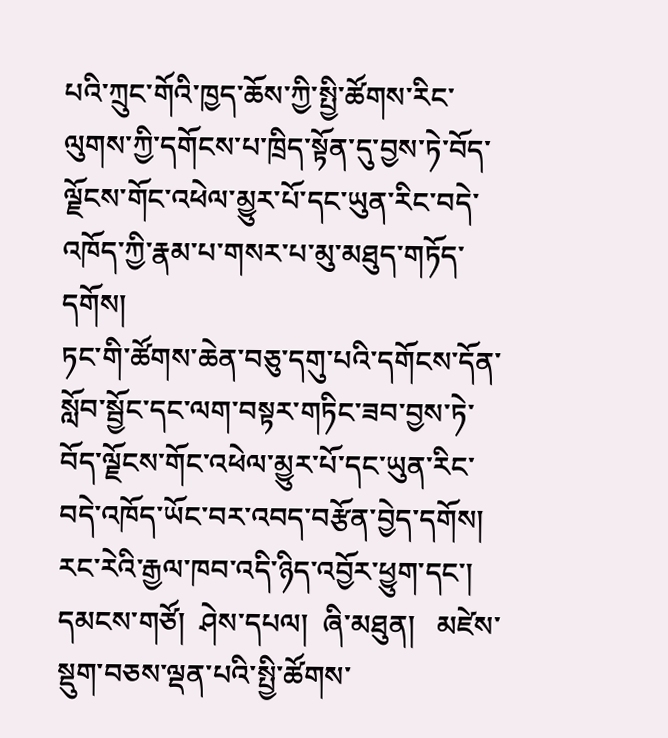པའི་ཀྲུང་གོའི་ཁྱད་ཆོས་ཀྱི་སྤྱི་ཚོགས་རིང་ལུགས་ཀྱི་དགོངས་པ་ཁྲིད་སྟོན་དུ་བྱས་ཏེ་བོད་ལྗོངས་གོང་འཕེལ་མྱུར་པོ་དང་ཡུན་རིང་བདེ་འཁོད་ཀྱི་རྣམ་པ་གསར་པ་མུ་མཐུད་གཏོད་དགོས།
ཏང་གི་ཚོགས་ཆེན་བཅུ་དགུ་པའི་དགོངས་དོན་སློབ་སྦྱོང་དང་ལག་བསྟར་གཏིང་ཟབ་བྱས་ཏེ་བོད་ལྗོངས་གོང་འཕེལ་མྱུར་པོ་དང་ཡུན་རིང་བདེ་འཁོད་ཡོང་བར་འབད་བརྩོན་བྱེད་དགོས།
རང་རེའི་རྒྱལ་ཁབ་འདི་ཉིད་འབྱོར་ཕྱུག་དང་།  དམངས་གཙོ།  ཤེས་དཔལ།  ཞི་མཐུན།   མཛེས་སྡུག་བཅས་ལྡན་པའི་སྤྱི་ཚོགས་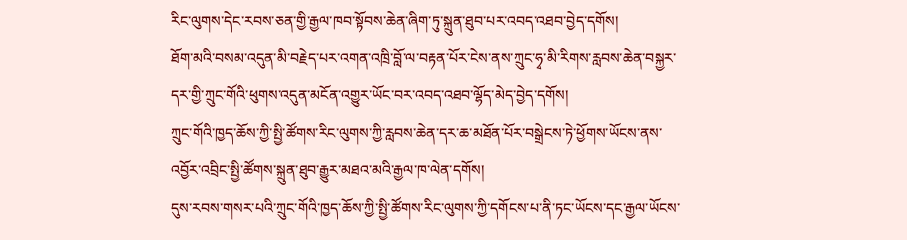རིང་ལུགས་དེང་རབས་ཅན་གྱི་རྒྱལ་ཁབ་སྟོབས་ཆེན་ཞིག་ཏུ་སྐྲུན་ཐུབ་པར་འབད་འཐབ་བྱེད་དགོས།
ཐོག་མའི་བསམ་འདུན་མི་བརྗེད་པར་འགན་འཁྲི་བློ་ལ་བརྟན་པོར་ངེས་ནས་ཀྲུང་ཧྭ་མི་རིགས་རླབས་ཆེན་བསྐྱར་དར་གྱི་ཀྲུང་གོའི་ཕུགས་འདུན་མངོན་འགྱུར་ཡོང་བར་འབད་འཐབ་ལྷོད་མེད་བྱེད་དགོས།
ཀྲུང་གོའི་ཁྱད་ཆོས་ཀྱི་སྤྱི་ཚོགས་རིང་ལུགས་ཀྱི་རླབས་ཆེན་དར་ཆ་མཐོན་པོར་བསྒྲེངས་ཏེ་ཕྱོགས་ཡོངས་ནས་འབྱོར་འབྲིང་སྤྱི་ཚོགས་སྐྲུན་ཐུབ་རྒྱུར་མཐའ་མའི་རྒྱལ་ཁ་ལེན་དགོས།
དུས་རབས་གསར་པའི་ཀྲུང་གོའི་ཁྱད་ཆོས་ཀྱི་སྤྱི་ཚོགས་རིང་ལུགས་ཀྱི་དགོངས་པ་ནི་ཏང་ཡོངས་དང་རྒྱལ་ཡོངས་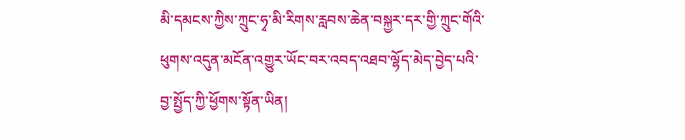མི་དམངས་ཀྱིས་ཀྲུང་ཧྭ་མི་རིགས་རླབས་ཆེན་བསྐྱར་དར་གྱི་ཀྲུང་གོའི་ཕུགས་འདུན་མངོན་འགྱུར་ཡོང་བར་འབད་འཐབ་ལྷོད་མེད་བྱེད་པའི་བྱ་སྤྱོད་ཀྱི་ཕྱོགས་སྟོན་ཡིན།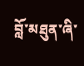བློ་མཐུན་ཞི་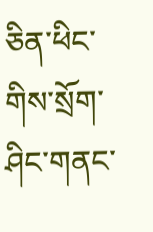ཅིན་ཕིང་གིས་སྲོག་ཤིང་གནང་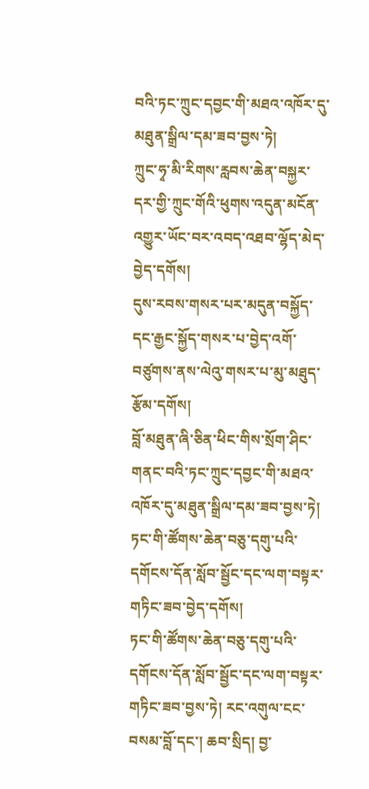བའི་ཏང་ཀྲུང་དབྱང་གི་མཐའ་འཁོར་དུ་མཐུན་སྒྲིལ་དམ་ཟབ་བྱས་ཏེ།
ཀྲུང་ཧྭ་མི་རིགས་རླབས་ཆེན་བསྐྱར་དར་གྱི་ཀྲུང་གོའི་ཕུགས་འདུན་མངོན་འགྱུར་ཡོང་བར་འབད་འཐབ་ལྷོད་མེད་བྱེད་དགོས།
དུས་རབས་གསར་པར་མདུན་བསྐྱོད་དང་རྒྱང་སྐྱོད་གསར་པ་བྱེད་འགོ་བཙུགས་ནས་ལེའུ་གསར་པ་མུ་མཐུད་རྩོམ་དགོས།
བློ་མཐུན་ཞི་ཅིན་ཕིང་གིས་སྲོག་ཤིང་གནང་བའི་ཏང་ཀྲུང་དབྱང་གི་མཐའ་འཁོར་དུ་མཐུན་སྒྲིལ་དམ་ཟབ་བྱས་ཏེ། ཏང་གི་ཚོགས་ཆེན་བཅུ་དགུ་པའི་དགོངས་དོན་སློབ་སྦྱོང་དང་ལག་བསྟར་གཏིང་ཟབ་བྱེད་དགོས།
ཏང་གི་ཚོགས་ཆེན་བཅུ་དགུ་པའི་དགོངས་དོན་སློབ་སྦྱོང་དང་ལག་བསྟར་གཏིང་ཟབ་བྱས་ཏེ། རང་འགུལ་ངང་བསམ་བློ་དང་། ཆབ་སྲིད། བྱ་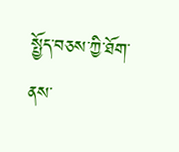སྤྱོད་བཅས་ཀྱི་ཐོག་ནས་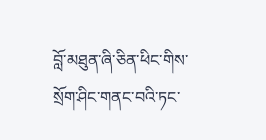བློ་མཐུན་ཞི་ཅིན་ཕིང་གིས་སྲོག་ཤིང་གནང་བའི་ཏང་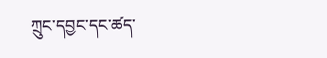ཀྲུང་དབྱང་དང་ཚད་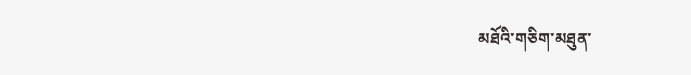མཐོའི་གཅིག་མཐུན་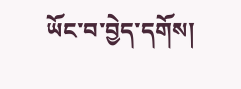ཡོང་བ་བྱེད་དགོས།